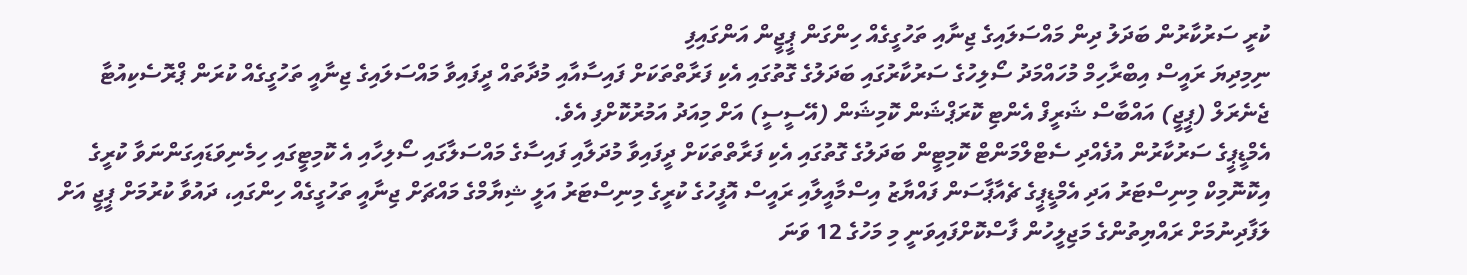ކުރީ ސަރުކާރުން ބަދަލު ދިން މައްސަލައިގެ ޖިނާއި ތަހުގީގެއް ހިންގަން ޕީޖީން އަންގައިފި
ނިމިދިޔަ ރައީސް އިބްރާހިމް މުހައްމަދު ސޯލިހުގެ ސަރުކާރުގައި ބަދަލުގެ ގޮތުގައި އެކި ފަރާތްތަކަށް ފައިސާއާއި މުދާތައް ދީފައިވާ މައްސަލައިގެ ޖިނާއީ ތަހުގީގެއް ކުރަން ޕްރޮސެކިއުޓާ ޖެނެރަލް (ޕީޖީ) އައްބާސް ޝަރީފް އެންޓި ކޮރަޕްޝަން ކޮމިޝަން (އޭސީސީ) އަށް މިއަދު އަމުރުކޮށްފި އެވެ.
އެމްޑީޕީގެ ސަރުކާރުން އުފެއްދި ސެޓްލްމަންޓް ކޮމިޓީން ބަދަލުގެ ގޮތުގައި އެކި ފަރާތްތަކަށް ދީފައިވާ މުދަލާއި ފައިސާގެ މައްސަލާގައި ސޯލިހާއި އެ ކޮމިޓީގައި ހިމެނިވަޑައިގަންނަވާ ކުރީގެ އިކޮނޮމިކް މިނިސްޓަރު އަދި އެމްޑީޕީގެ ޗެއާޕާސަން ފައްޔާޒު އިސްމާއީލާއި ރައީސް އޮފީހުގެ ކުރީގެ މިނިސްޓަރު އަލީ ޝިޔާމްގެ މައްޗަށް ޖިނާއީ ތަހުގީގެއް ހިންގައި، ދައުވާ ކުރުމަށް ޕީޖީ އަށް ލަފާދިނުމަށް ރައްޔިތުންގެ މަޖިލީހުން ފާސްކޮށްފައިވަނީ މި މަހުގެ 12 ވަނަ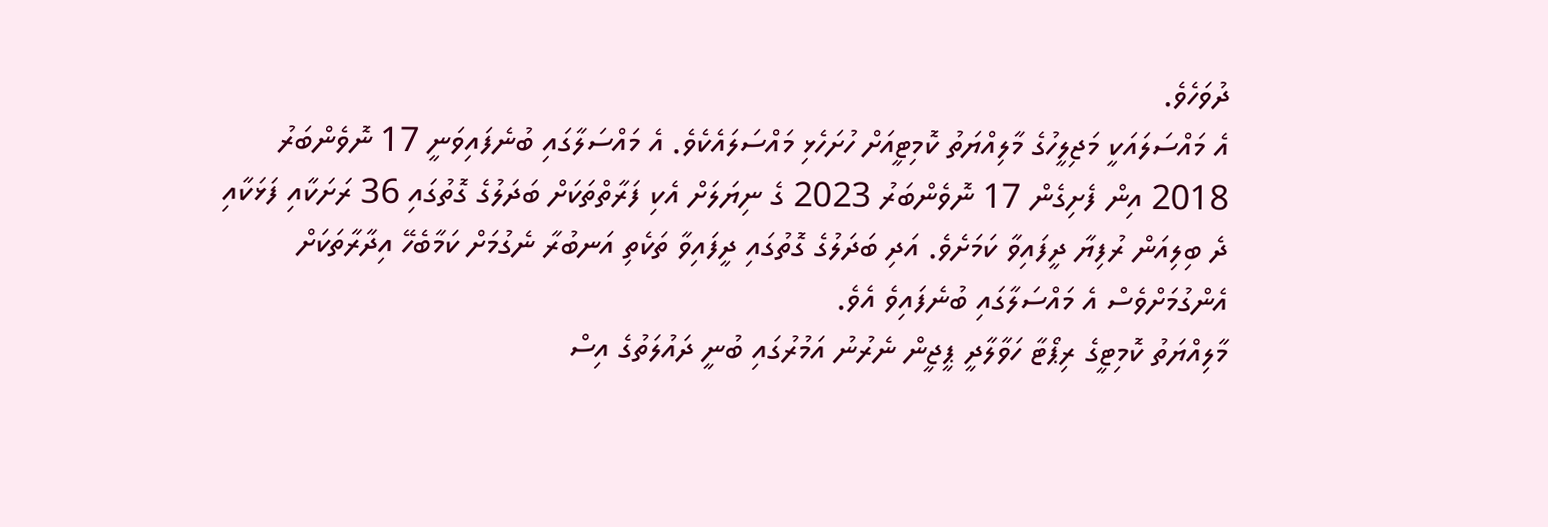ދުވަހެވެ.
އެ މައްސަލައަކީ މަޖިލީހުގެ މާލިއްޔަތު ކޮމިޓީއަށް ހުށަހެޅި މައްސަލައެކެވެ. އެ މައްސަލާގައި ބުނެފައިވަނީ 17 ނޮވެންބަރު 2018 އިން ފެށިގެން 17 ނޮވެންބަރު 2023 ގެ ނިޔަލަށް އެކި ފަރާތްތަކަށް ބަދަލުގެ ގޮތުގައި 36 ރަށަކާއި ފަޅަކާއި ދެ ބިލިއަން ރުފިޔާ ދީފައިވާ ކަމަށެވެ. އަދި ބަދަލުގެ ގޮތުގައި ދީފައިވާ ތަކެތި އަނބުރާ ނެގުމަށް ކަމާބެހޭ އިދާރާތަކަށް އެންގުމަށްވެސް އެ މައްސަލާގައި ބުނެފައިވެ އެވެ.
މާލިއްޔަތު ކޮމިޓީގެ ރިޕޯޓާ ހަވާލާދީ ޕީޖީން ނެރުނު އަމުރުގައި ބުނީ ދައުލަތުގެ އިސް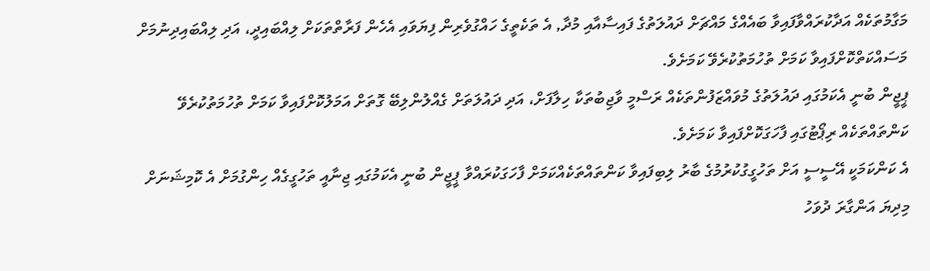މަގާމުތަކެއް އަދާކުރައްވާފައިވާ ބައެއްގެ މައްޗަށް ދައުލަތުގެ ފައިސާއާއި މުދާ, އެ ތަކެތީގެ ހައްގުވެރިން ފިޔަވައި އެހެން ފަރާތްތަކަށް ލިއްބައިދީ، އަދި ލިއްބައިދިނުމަށް މަސައްކަތްކޮށްފައިވާ ކަމަށް ތުހުމަތުކުރެވޭ ކަމަށެވެ.
ޕީޖީން ބުނީ އެކަމުގައި ދައުލަތުގެ މުވައްޒަފުންތަކެއް ރަސްމީ ވާޖިބުތަކާ ހިލާފަށް، އަދި ދައުލަތަށް ގެއްލުންލިބޭ ގޮތަށް އަމަލުކޮށްފައިވާ ކަމަށް ތުހުމަތުކުރެވޭ ކަންތައްތަކެއް ރިޕޯޓުގައި ފާހަގަކޮށްފައިވާ ކަމަށެވެ.
އެ ކަންކަމަކީ އޭސީސީ އަށް ތަހުގީގުކުރުމުގެ ބާރު ލިބިފައިވާ ކަންތައްތަކެއްކަމަށް ފާހަގަކުރައްވާ ޕީޖީން ބުނީ އެކަމުގައި ޖިނާއީ ތަހުގީގެއް ހިންގުމަށް އެ ކޮމިޝަނަށް މިދިޔަ އަންގާރަ ދުވަހު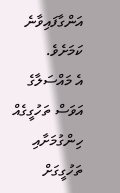އަންގާފައިވާނެ ކަމަށެވެ.
އެ މައްސަލާގެ އަވަސް ތަހުގީގެއް ހިންގުމަށާއި ތަހުގީގަށް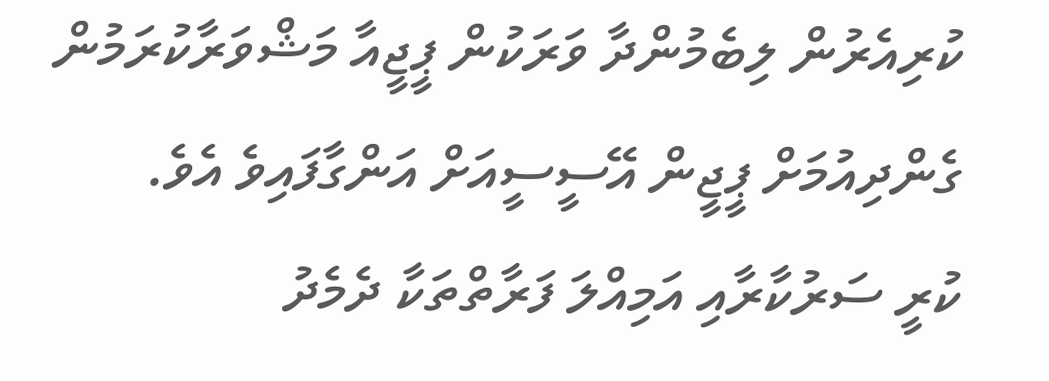ކުރިއެރުން ލިބެމުންދާ ވަރަކުން ޕީޖީއާ މަޝްވަރާކުރަމުން ގެންދިއުމަށް ޕީޖީން އޭސީސީއަށް އަންގާފައިވެ އެވެ.
ކުރީ ސަރުކާރާއި އަމިއްލަ ފަރާތްތަކާ ދެމެދު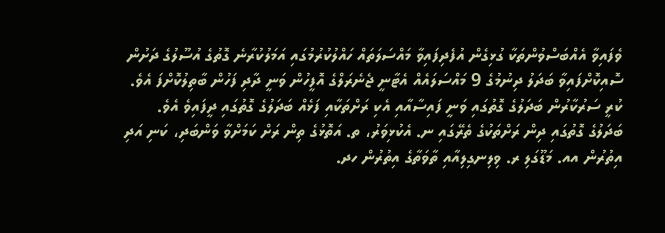ވެފައިވާ އެއްބަސްވުންތަކާ ގުޅިގެން އުފެދިފައިވާ މައްސަލަތައް ހައްލުކުރުމުގައި އަމަލުކުރާނެ ގޮތުގެ އުސޫލުގެ ދަށުން ސޮއިކޮށްފައިވާ ބަދަލު ދިނުމުގެ 9 މައްސަލައެއް އެޓާނީ ޖެނެރަލްގެ އޮފީހުން ވަނީ ދާދި ފަހުން ބާތިލުކޮށްފަ އެވެ.
ކުރީ ސަރުކާރުން ބަދަލުގެ ގޮތުގައި ވަނީ ފައިސާއާއި އެކި ރަށްތަކާއި ފަޅެއް ބަދަލުގެ ގޮތުގައި ދީފައިވެ އެވެ.
ބަދަލުގެ ގޮތުގައި ދިން ރަށްތަކުގެ ތެރޭގައި ނ. އެކުޅިވަރު، ތ. އަތޮޅުގެ ތިން ރަށް ކަމަށްވާ ވަންބަދި، ކަނި އަދި އިތުރުން އއ. މަޑޫގަލި ރ. ވިލިނގިލިއާއި ތާވަތާގެ އިތުރުން ހދ.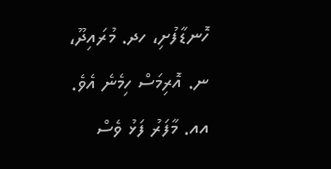ހޮނޑާފުށި، ހދ. މުރައިދޫ، ނ. އޮރިމަސް ހިމެނެ އެވެ. އއ. މާފަރު ފަޅު ވެސް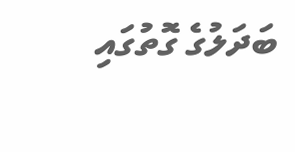ބަދަލުގެ ގޮތުގައި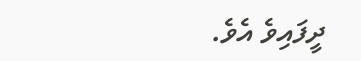ދީފައިވެ އެވެ.